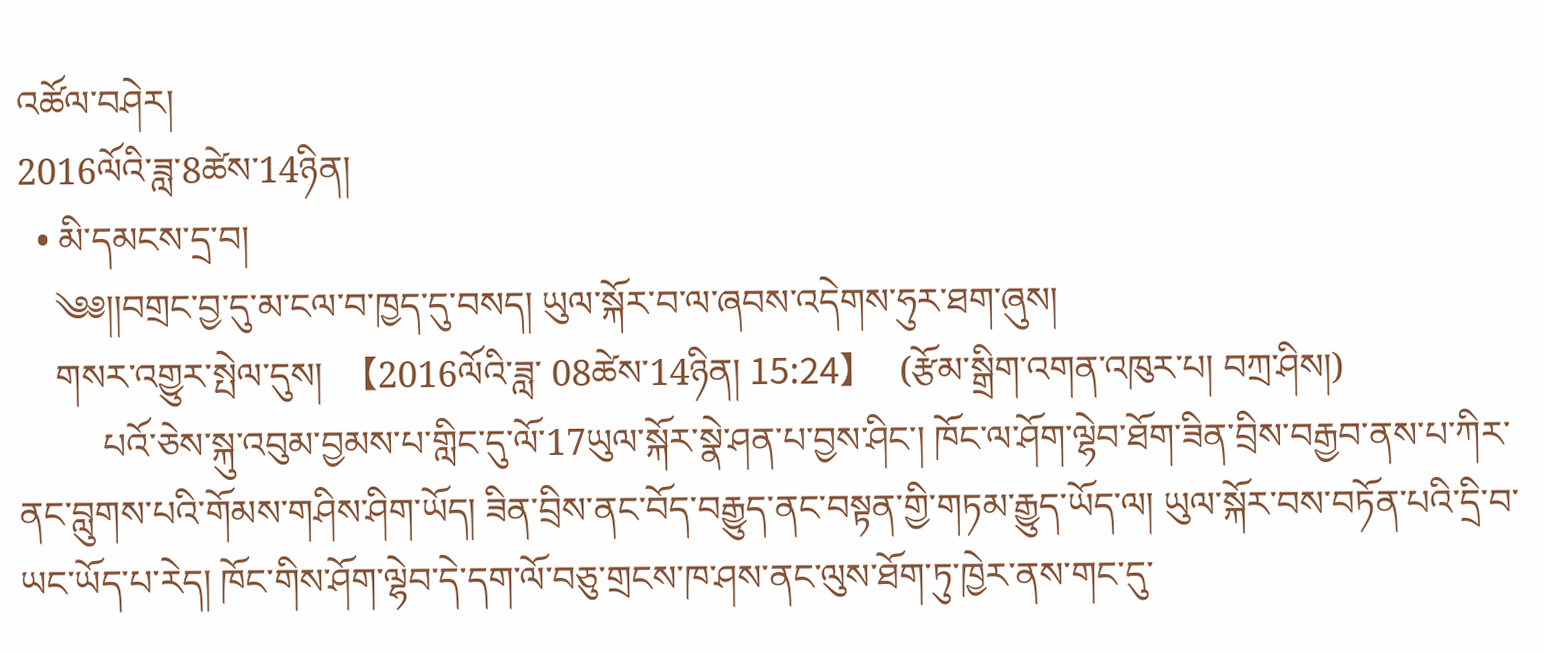འཚོལ་བཤེར།
2016ལོའི་ཟླ་8ཚེས་14ཉིན།
  • མི་དམངས་དྲ་བ།
    ༄༅།།བགྲང་བྱ་དུ་མ་ངལ་བ་ཁྱད་དུ་བསད། ཡུལ་སྐོར་བ་ལ་ཞབས་འདེགས་ཧུར་ཐག་ཞུས།
    གསར་འགྱུར་སྤེལ་དུས།  【2016ལོའི་ཟླ་ 08ཚེས་14ཉིན། 15:24】   (རྩོམ་སྒྲིག་འགན་འཁུར་པ། བཀྲ་ཤིས།)
         པའོ་ཅེས་སྐུ་འབུམ་བྱམས་པ་གླིང་དུ་ལོ་17ཡུལ་སྐོར་སྣེ་ཤན་པ་བྱས་ཤིང་། ཁོང་ལ་ཤོག་ལྷེབ་ཐོག་ཟིན་བྲིས་བརྒྱབ་ནས་པ་ཀིར་ནང་བླུགས་པའི་གོམས་གཤིས་ཤིག་ཡོད། ཟིན་བྲིས་ནང་བོད་བརྒྱུད་ནང་བསྟན་གྱི་གཏམ་རྒྱུད་ཡོད་ལ། ཡུལ་སྐོར་བས་བཏོན་པའི་དྲི་བ་ཡང་ཡོད་པ་རེད། ཁོང་གིས་ཤོག་ལྷེབ་དེ་དག་ལོ་བཅུ་གྲངས་ཁ་ཤས་ནང་ལུས་ཐོག་ཏུ་ཁྱེར་ནས་གང་དུ་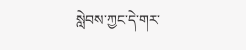སླེབས་ཀྱང་དེ་གར་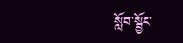སློབ་སྦྱོང་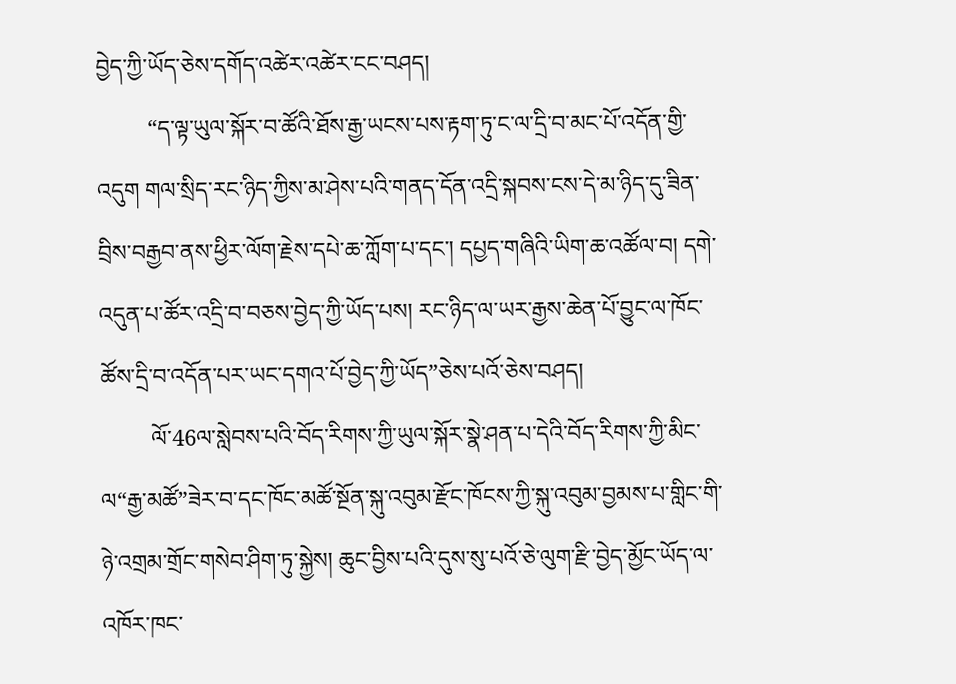བྱེད་ཀྱི་ཡོད་ཅེས་དགོད་འཚེར་འཚེར་ངང་བཤད།
         “ད་ལྟ་ཡུལ་སྐོར་བ་ཚོའི་ཐོས་རྒྱ་ཡངས་པས་རྟག་ཏུ་ང་ལ་དྲི་བ་མང་པོ་འདོན་གྱི་འདུག གལ་སྲིད་རང་ཉིད་ཀྱིས་མ་ཤེས་པའི་གནད་དོན་འདྲི་སྐབས་ངས་དེ་མ་ཉིད་དུ་ཟིན་བྲིས་བརྒྱབ་ནས་ཕྱིར་ལོག་རྗེས་དཔེ་ཆ་ཀློག་པ་དང་། དཔྱད་གཞིའི་ཡིག་ཆ་འཚོལ་བ། དགེ་འདུན་པ་ཚོར་འདྲི་བ་བཅས་བྱེད་ཀྱི་ཡོད་པས། རང་ཉིད་ལ་ཡར་རྒྱས་ཆེན་པོ་བྱུང་ལ་ཁོང་ཚོས་དྲི་བ་འདོན་པར་ཡང་དགའ་པོ་བྱེད་ཀྱི་ཡོད”ཅེས་པའོ་ཅེས་བཤད།
         ལོ་46ལ་སླེབས་པའི་བོད་རིགས་ཀྱི་ཡུལ་སྐོར་སྣེ་ཤན་པ་དེའི་བོད་རིགས་ཀྱི་མིང་ལ“རྒྱ་མཚོ”ཟེར་བ་དང་ཁོང་མཚོ་སྔོན་སྐུ་འབུམ་རྫོང་ཁོངས་ཀྱི་སྐུ་འབུམ་བྱམས་པ་གླིང་གི་ཉེ་འགྲམ་གྲོང་གསེབ་ཤིག་ཏུ་སྐྱེས། ཆུང་བྱིས་པའི་དུས་སུ་པའོ་ཅེ་ལུག་རྫི་བྱེད་མྱོང་ཡོད་ལ་འཁོར་ཁང་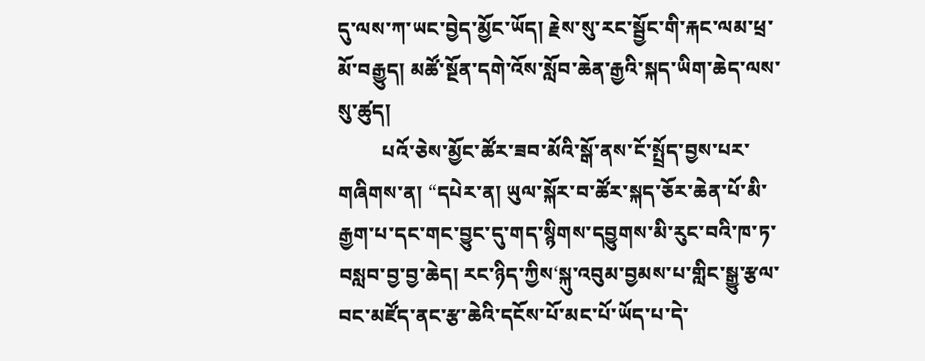དུ་ལས་ཀ་ཡང་བྱེད་མྱོང་ཡོད། རྗེས་སུ་རང་སྦྱོང་གི་རྐང་ལམ་ཕྲ་མོ་བརྒྱུད། མཚོ་སྔོན་དགེ་འོས་སློབ་ཆེན་རྒྱའི་སྐད་ཡིག་ཆེད་ལས་སུ་ཚུད།
         པའོ་ཅེས་མྱོང་ཚོར་ཟབ་མོའི་སྒོ་ནས་ངོ་སྤྲོད་བྱས་པར་གཞིགས་ན། “དཔེར་ན། ཡུལ་སྐོར་བ་ཚོར་སྐད་ཅོར་ཆེན་པོ་མི་རྒྱག་པ་དང་གང་བྱུང་དུ་གད་སྙིགས་དབྱུགས་མི་རུང་བའི་ཁ་ཏ་བསླབ་བྱ་བྱ་ཆེད། རང་ཉིད་ཀྱིས‘སྐུ་འབུམ་བྱམས་པ་གླིང་སྒྱུ་རྩལ་བང་མཛོད་ནང་རྩ་ཆེའི་དངོས་པོ་མང་པོ་ཡོད་པ་དེ་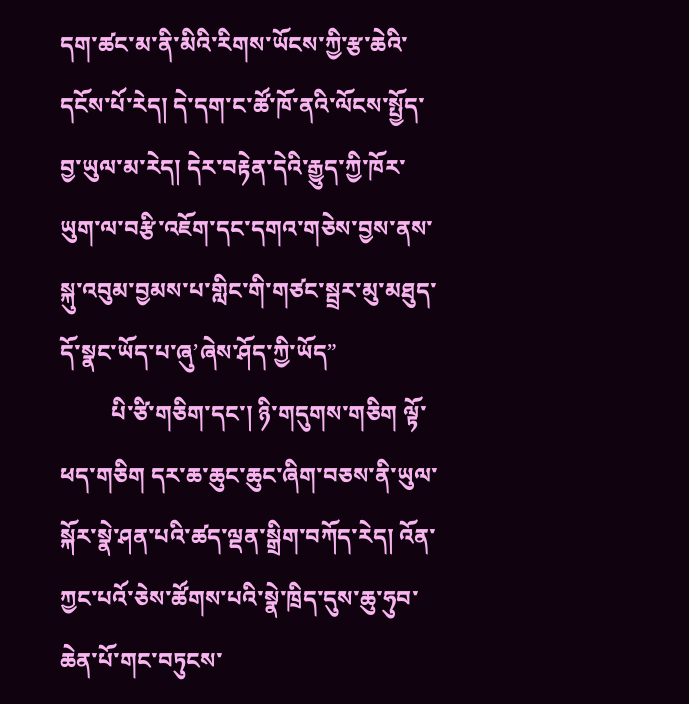དག་ཚང་མ་ནི་མིའི་རིགས་ཡོངས་ཀྱི་རྩ་ཆེའི་དངོས་པོ་རེད། དེ་དག་ང་ཚོ་ཁོ་ནའི་ལོངས་སྤྱོད་བྱ་ཡུལ་མ་རེད། དེར་བརྟེན་དེའི་རྒྱུད་ཀྱི་ཁོར་ཡུག་ལ་བརྩི་འཇོག་དང་དགའ་གཅེས་བྱས་ནས་སྐུ་འབུམ་བྱམས་པ་གླིང་གི་གཙང་སྦྲར་མུ་མཐུད་དོ་སྣང་ཡོད་པ་ཞུ’ཞེས་ཤོད་ཀྱི་ཡོད”
         པི་ཙི་གཅིག་དང་། ཉི་གདུགས་གཅིག ལྟོ་ཕད་གཅིག དར་ཆ་ཆུང་ཆུང་ཞིག་བཅས་ནི་ཡུལ་སྐོར་སྣེ་ཤན་པའི་ཚད་ལྡན་སྒྲིག་བཀོད་རེད། འོན་ཀྱང་པའོ་ཅེས་ཚོགས་པའི་སྣེ་ཁྲིད་དུས་ཆུ་ཧུབ་ཆེན་པོ་གང་བཏུངས་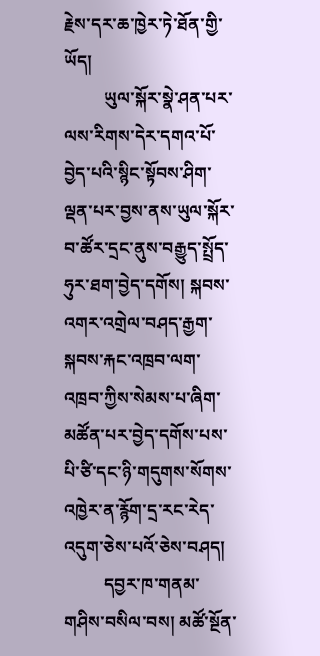རྗེས་དར་ཆ་ཁྱེར་ཏེ་ཐོན་གྱི་ཡོད།
         ཡུལ་སྐོར་སྣེ་ཤན་པར་ལས་རིགས་དེར་དགའ་པོ་བྱེད་པའི་སྙིང་སྟོབས་ཤིག་ལྡན་པར་བྱས་ནས་ཡུལ་སྐོར་བ་ཚོར་དྲང་ནུས་བརྒྱུད་སྤྲོད་ཧུར་ཐག་བྱེད་དགོས། སྐབས་འགར་འགྲེལ་བཤད་རྒྱག་སྐབས་རྐང་འཁྲབ་ལག་འཁྲབ་ཀྱིས་སེམས་པ་ཞིག་མཚོན་པར་བྱེད་དགོས་པས་པི་ཙི་དང་ཉི་གདུགས་སོགས་འཁྱེར་ན་རྙོག་དྲ་རང་རེད་འདུག་ཅེས་པའོ་ཅེས་བཤད།
         དབྱར་ཁ་གནམ་གཤིས་བསིལ་བས། མཚོ་སྔོན་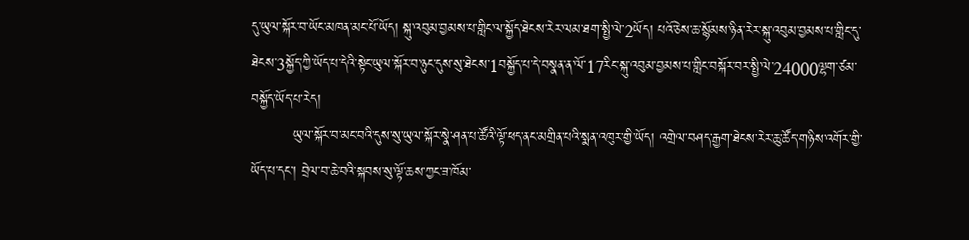དུ་ཡུལ་སྐོར་བ་ཡོང་མཁན་མང་པོ་ཡོད། སྐུ་འབུམ་བྱམས་པ་གླིང་ལ་སྐྱོད་ཐེངས་རེར་ལམ་ཐག་སྤྱི་ལེ་2ཡོད། པའོ་ཅེས་ཆ་སྙོམས་ཉིན་རེར་སྐུ་འབུམ་བྱམས་པ་གླིང་དུ་ཐེངས་3སྐྱོད་ཀྱི་ཡོད་པ་དེའི་སྟེང་ཡུལ་སྐོར་བ་ཉུང་དུས་སུ་ཐེངས་1བསྐྱོད་པ་དེ་བསྣན་ན་ལོ་17རིང་སྐུ་འབུམ་བྱམས་པ་གླིང་བསྐོར་བར་སྤྱི་ལེ་24000ལྷག་ཙམ་བསྐྱོད་ཡོད་པ་རེད།
         ཡུལ་སྐོར་བ་མང་བའི་དུས་སུ་ཡུལ་སྐོར་སྣེ་ཤན་པ་ཚོའི་ལྟོ་ཕད་ནང་མགྲིན་པའི་སྨན་འཁུར་གྱི་ཡོད། འགྲེལ་བཤད་རྒྱག་ཐེངས་རེར་ཆུ་ཚོད་གཉིས་འགོར་གྱི་ཡོད་པ་དང་། བྲེལ་བ་ཆེ་བའི་སྐབས་སུ་ལྟོ་ཆས་ཀྱང་ཟ་ཁོམ་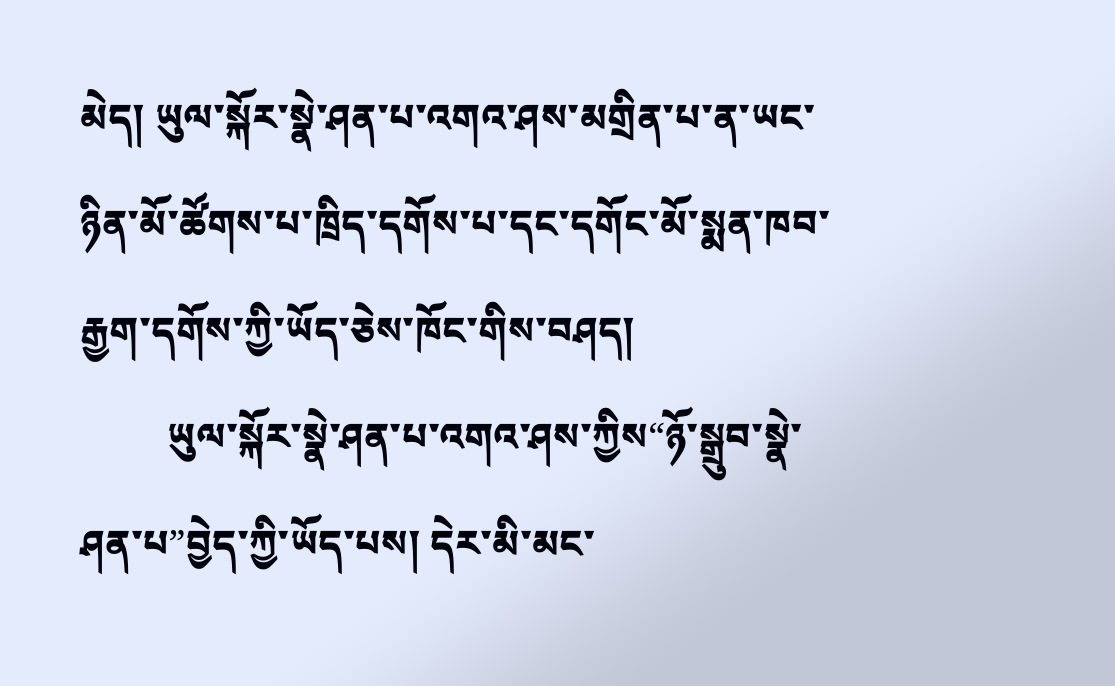མེད། ཡུལ་སྐོར་སྣེ་ཤན་པ་འགའ་ཤས་མགྲིན་པ་ན་ཡང་ཉིན་མོ་ཚོགས་པ་ཁྲིད་དགོས་པ་དང་དགོང་མོ་སྨན་ཁབ་རྒྱག་དགོས་ཀྱི་ཡོད་ཅེས་ཁོང་གིས་བཤད།
         ཡུལ་སྐོར་སྣེ་ཤན་པ་འགའ་ཤས་ཀྱིས“ཉོ་སྒྲུབ་སྣེ་ཤན་པ”བྱེད་ཀྱི་ཡོད་པས། དེར་མི་མང་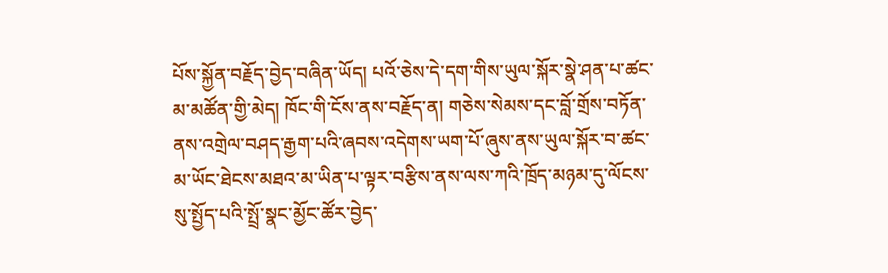པོས་སྐྱོན་བརྗོད་བྱེད་བཞིན་ཡོད། པའོ་ཅེས་དེ་དག་གིས་ཡུལ་སྐོར་སྣེ་ཤན་པ་ཚང་མ་མཚོན་གྱི་མེད། ཁོང་གི་ངོས་ནས་བརྗོད་ན། གཅེས་སེམས་དང་བློ་གྲོས་བཏོན་ནས་འགྲེལ་བཤད་རྒྱག་པའི་ཞབས་འདེགས་ཡག་པོ་ཞུས་ནས་ཡུལ་སྐོར་བ་ཚང་མ་ཡོང་ཐེངས་མཐའ་མ་ཡིན་པ་ལྟར་བརྩིས་ནས་ལས་ཀའི་ཁྲོད་མཉམ་དུ་ལོངས་སུ་སྤྱོད་པའི་སྤྲོ་སྣང་མྱོང་ཚོར་བྱེད་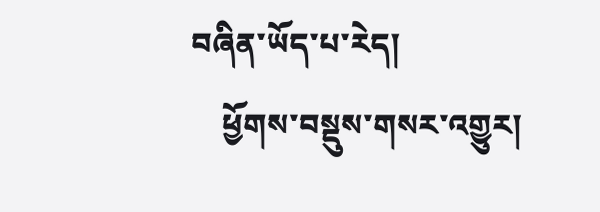བཞིན་ཡོད་པ་རེད།
    ཕྱོགས་བསྡུས་གསར་འགྱུར།